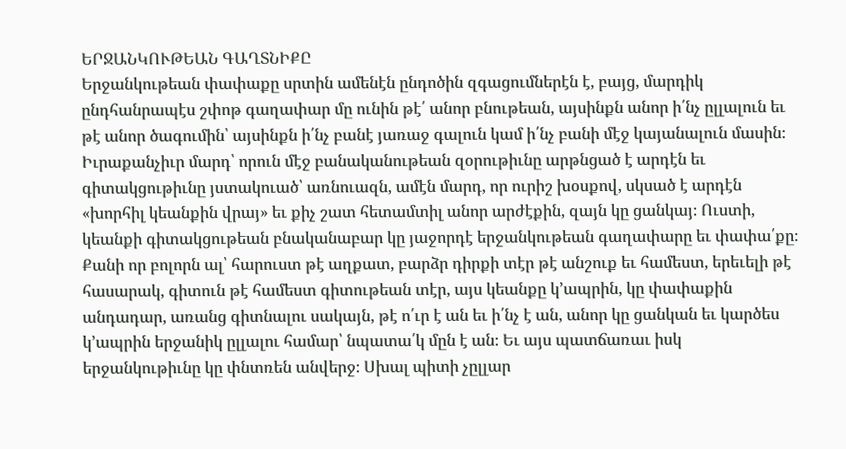ԵՐՋԱՆԿՈՒԹԵԱՆ ԳԱՂՏՆԻՔԸ
Երջանկութեան փափաքը սրտին ամենէն ընդոծին զգացումներէն է, բայց, մարդիկ ընդհանրապէս շփոթ գաղափար մը ունին թէ՛ անոր բնութեան, այսինքն անոր ի՛նչ ըլլալուն եւ թէ անոր ծագումին՝ այսինքն ի՛նչ բանէ յառաջ գալուն կամ ի՛նչ բանի մէջ կայանալուն մասին։ Իւրաքանչիւր մարդ՝ որուն մէջ բանականութեան զօրութիւնը արթնցած է արդէն եւ գիտակցութիւնը յստակուած՝ առնուազն, ամէն մարդ, որ ուրիշ խօսքով, սկսած է արդէն «խորհիլ կեանքին վրայ» եւ քիչ շատ հետամտիլ անոր արժէքին, զայն կը ցանկայ։ Ուստի, կեանքի գիտակցութեան բնականաբար կը յաջորդէ երջանկութեան գաղափարը եւ փափա՛քը։
Քանի որ բոլորն ալ՝ հարուստ թէ աղքատ, բարձր դիրքի տէր թէ անշուք եւ համեստ, երեւելի թէ հասարակ, գիտուն թէ համեստ գիտութեան տէր, այս կեանքը կ՚ապրին, կը փափաքին անդադար, առանց գիտնալու սակայն, թէ ո՛ւր է ան եւ ի՛նչ է ան, անոր կը ցանկան եւ կարծես կ՚ապրին երջանիկ ըլլալու համար՝ նպատա՛կ մըն է ան։ Եւ այս պատճառաւ իսկ երջանկութիւնը կը փնտռեն անվերջ։ Սխալ պիտի չըլլար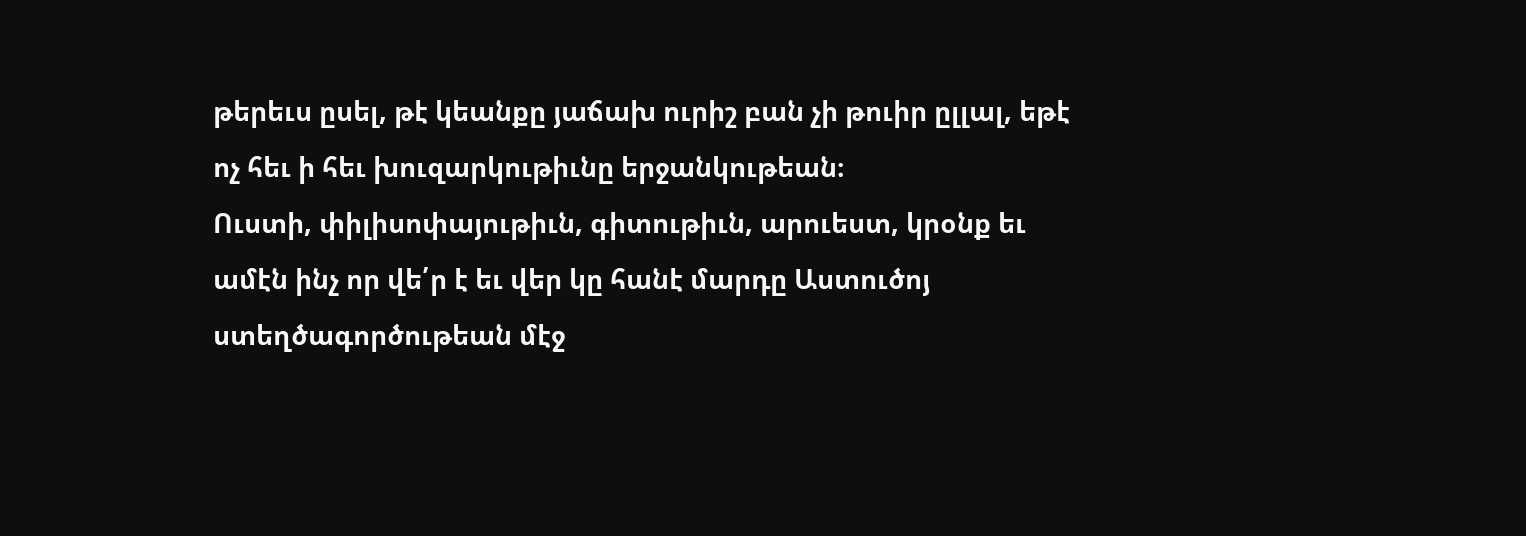թերեւս ըսել, թէ կեանքը յաճախ ուրիշ բան չի թուիր ըլլալ, եթէ ոչ հեւ ի հեւ խուզարկութիւնը երջանկութեան։
Ուստի, փիլիսոփայութիւն, գիտութիւն, արուեստ, կրօնք եւ ամէն ինչ որ վե՛ր է եւ վեր կը հանէ մարդը Աստուծոյ ստեղծագործութեան մէջ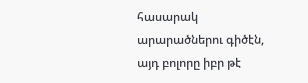հասարակ արարածներու գիծէն, այդ բոլորը իբր թէ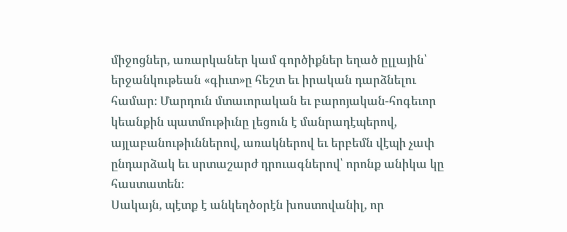միջոցներ, առարկաներ կամ գործիքներ եղած ըլլային՝ երջանկութեան «գիւտ»ը հեշտ եւ իրական դարձնելու համար։ Մարդուն մտաւորական եւ բարոյական-հոգեւոր կեանքին պատմութիւնը լեցուն է մանրադէպերով, այլաբանութիւններով, առակներով եւ երբեմն վէպի չափ ընդարձակ եւ սրտաշարժ դրուագներով՝ որոնք անիկա կը հաստատեն։
Սակայն, պէտք է անկեղծօրէն խոստովանիլ, որ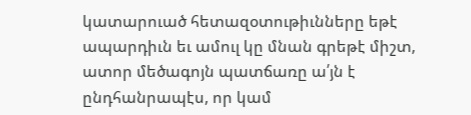կատարուած հետազօտութիւնները եթէ ապարդիւն եւ ամուլ կը մնան գրեթէ միշտ, ատոր մեծագոյն պատճառը ա՛յն է ընդհանրապէս, որ կամ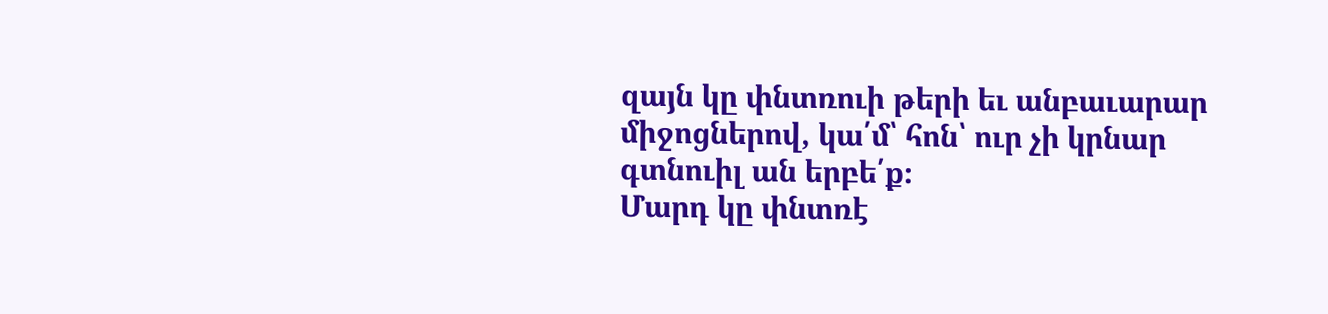զայն կը փնտռուի թերի եւ անբաւարար միջոցներով, կա՛մ՝ հոն՝ ուր չի կրնար գտնուիլ ան երբե՛ք։
Մարդ կը փնտռէ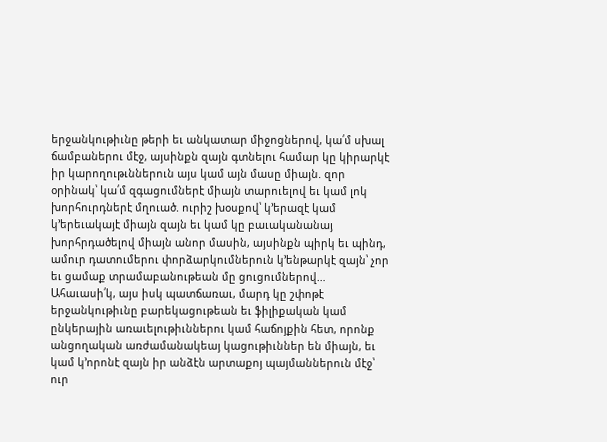երջանկութիւնը թերի եւ անկատար միջոցներով, կա՛մ սխալ ճամբաներու մէջ, այսինքն զայն գտնելու համար կը կիրարկէ իր կարողութւններուն այս կամ այն մասը միայն. զոր օրինակ՝ կա՛մ զգացումներէ միայն տարուելով եւ կամ լոկ խորհուրդներէ մղուած. ուրիշ խօսքով՝ կ՚երազէ կամ կ՚երեւակայէ միայն զայն եւ կամ կը բաւականանայ խորհրդածելով միայն անոր մասին, այսինքն պիրկ եւ պինդ, ամուր դատումերու փորձարկումներուն կ՚ենթարկէ զայն՝ չոր եւ ցամաք տրամաբանութեան մը ցուցումներով…
Ահաւասի՛կ, այս իսկ պատճառաւ, մարդ կը շփոթէ երջանկութիւնը բարեկացութեան եւ ֆիլիքական կամ ընկերային առաւելութիւններու կամ հաճոյքին հետ, որոնք անցողական առժամանակեայ կացութիւններ են միայն, եւ կամ կ՚որոնէ զայն իր անձէն արտաքոյ պայմաններուն մէջ՝ ուր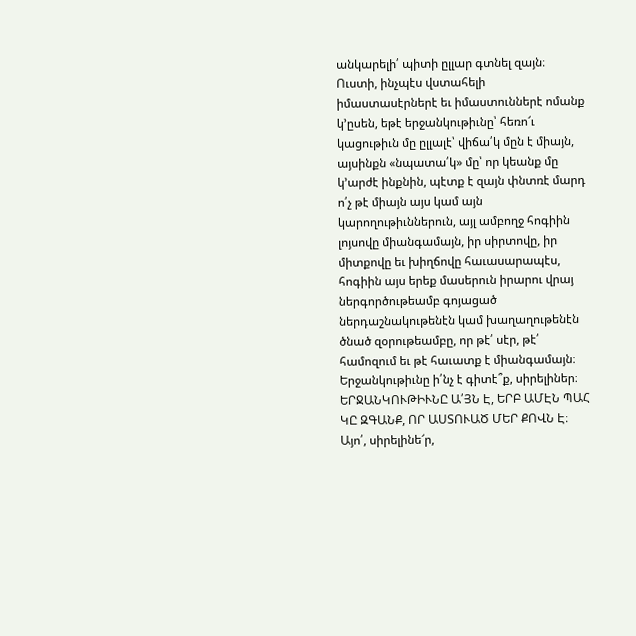անկարելի՛ պիտի ըլլար գտնել զայն։ Ուստի, ինչպէս վստահելի իմաստասէրներէ եւ իմաստուններէ ոմանք կ՚ըսեն, եթէ երջանկութիւնը՝ հեռո՜ւ կացութիւն մը ըլլալէ՝ վիճա՛կ մըն է միայն, այսինքն «նպատա՛կ» մը՝ որ կեանք մը կ՚արժէ ինքնին, պէտք է զայն փնտռէ մարդ ո՛չ թէ միայն այս կամ այն կարողութիւններուն, այլ ամբողջ հոգիին լոյսովը միանգամայն, իր սիրտովը, իր միտքովը եւ խիղճովը հաւասարապէս, հոգիին այս երեք մասերուն իրարու վրայ ներգործութեամբ գոյացած ներդաշնակութենէն կամ խաղաղութենէն ծնած զօրութեամբը, որ թէ՛ սէր, թէ՛ համոզում եւ թէ հաւատք է միանգամայն։
Երջանկութիւնը ի՛նչ է գիտէ՞ք, սիրելիներ։
ԵՐՋԱՆԿՈՒԹԻՒՆԸ Ա՛ՅՆ Է, ԵՐԲ ԱՄԷՆ ՊԱՀ ԿԸ ԶԳԱՆՔ, ՈՐ ԱՍՏՈՒԱԾ ՄԵՐ ՔՈՎՆ Է։
Այո՛, սիրելինե՜ր,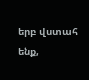երբ վստահ ենք,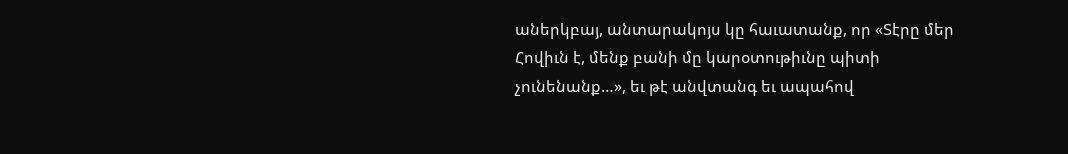աներկբայ, անտարակոյս կը հաւատանք, որ «Տէրը մեր Հովիւն է, մենք բանի մը կարօտութիւնը պիտի չունենանք…», եւ թէ անվտանգ եւ ապահով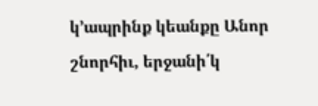կ՚ապրինք կեանքը Անոր շնորհիւ, երջանի՛կ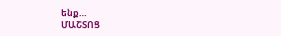ենք…
ՄԱՇՏՈՑ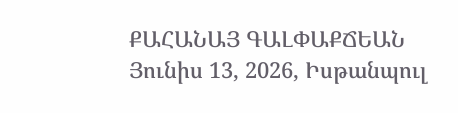ՔԱՀԱՆԱՅ ԳԱԼՓԱՔՃԵԱՆ
Յունիս 13, 2026, Իսթանպուլ